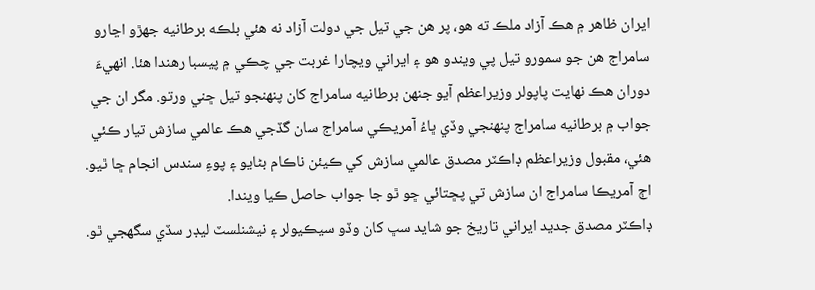ايران ظاهر ۾ هڪ آزاد ملڪ ته هو، پر هن جي تيل جي دولت آزاد نه هئي بلڪه برطانيه جهڙو اڃارو سامراج هن جو سمورو تيل پي ويندو هو ۽ ايراني ويچارا غربت جي چڪي ۾ پيسبا رهندا هئا. انهيءَ دوران هڪ نهايت پاپولر وزيراعظم آيو جنهن برطانيه سامراج کان پنهنجو تيل ڇني ورتو. مگر ان جي جواب ۾ برطانيه سامراج پنهنجي وڏي ڀاءُ آمريڪي سامراج سان گڏجي هڪ عالمي سازش تيار ڪئي هئي، مقبول وزيراعظم ڊاڪٽر مصدق عالمي سازش کي ڪيئن ناڪام بڻايو ۽ پوءِ سندس انجام ڇا ٿيو. اڄ آمريڪا سامراج ان سازش تي پڇتائي ڇو ٿو جا جواب حاصل ڪيا ويندا.
ڊاڪٽر مصدق جديد ايراني تاريخ جو شايد سڀ کان وڏو سيڪيولر ۽ نيشنلسٽ ليڊر سڏي سگهجي ٿو.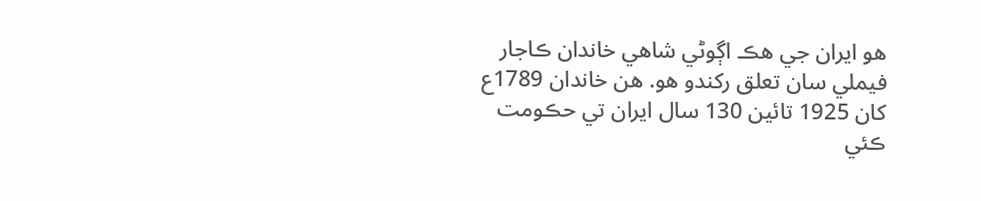هو ايران جي هڪ اڳوڻي شاهي خاندان ڪاجار فيملي سان تعلق رکندو هو. هن خاندان 1789ع کان 1925 تائين 130 سال ايران تي حڪومت ڪئي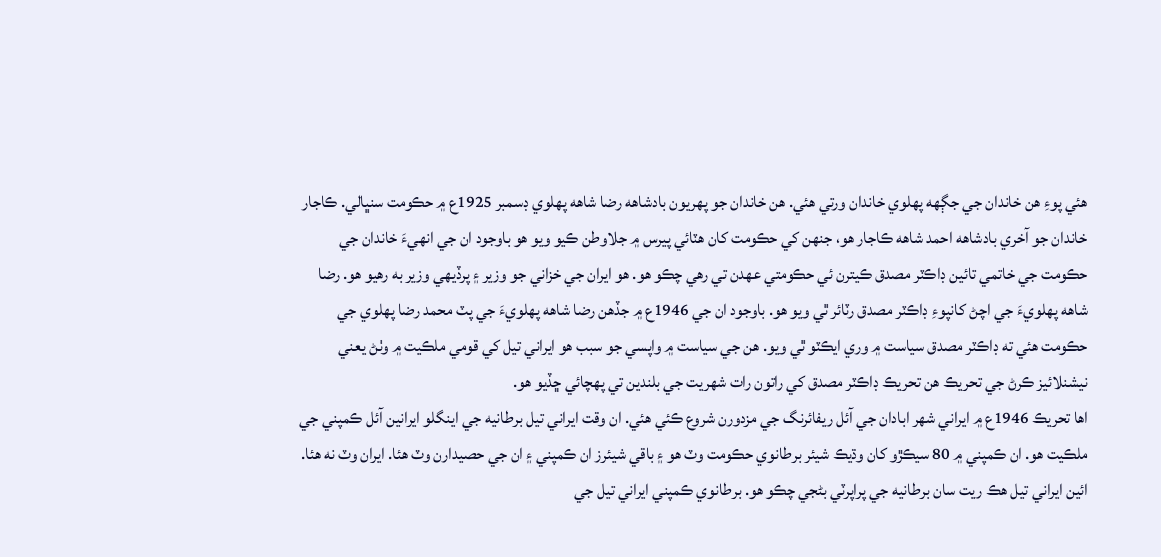هئي پوءِ هن خاندان جي جڳهه پهلوي خاندان ورتي هئي. هن خاندان جو پهريون بادشاهه رضا شاهه پهلوي ڊسمبر 1925ع ۾ حڪومت سنڀالي. ڪاجار خاندان جو آخري بادشاهه احمد شاهه ڪاجار هو، جنهن کي حڪومت کان هٽائي پيرس ۾ جلاوطن ڪيو ويو هو باوجود ان جي انهيءَ خاندان جي حڪومت جي خاتمي تائين ڊاڪٽر مصدق ڪيترن ئي حڪومتي عهدن تي رهي چڪو هو. هو ايران جي خزاني جو وزير ۽ پرڏيهي وزير به رهيو هو. رضا شاهه پهلويءَ جي اچڻ کانپوءِ ڊاڪٽر مصدق رٽائر ٿي ويو هو. باوجود ان جي 1946ع ۾ جڏھن رضا شاهه پهلويءَ جي پٽ محمد رضا پهلوي جي حڪومت هئي ته ڊاڪٽر مصدق سياست ۾ وري ايڪٽو ٿي ويو. هن جي سياست ۾ واپسي جو سبب هو ايراني تيل کي قومي ملڪيت ۾ وٺڻ يعني نيشنلائيز ڪرڻ جي تحريڪ هن تحريڪ ڊاڪٽر مصدق کي راتون رات شھريت جي بلندين تي پهچائي ڇڏيو هو.
اها تحريڪ 1946ع ۾ ايراني شھر ابادان جي آئل ريفائرنگ جي مزدورن شروع ڪئي هئي. ان وقت ايراني تيل برطانيه جي اينگلو ايرانين آئل ڪمپني جي ملڪيت هو. ان ڪمپني ۾ 80 سيڪڙو کان وڌيڪ شيئر برطانوي حڪومت وٽ ھو ۽ باقي شيئرز ان ڪمپني ۽ ان جي حصيدارن وٽ هئا. ايران وٽ نه هئا. ائين ايراني تيل هڪ ريت سان برطانيه جي پراپرٽي بڻجي چڪو هو. برطانوي ڪمپني ايراني تيل جي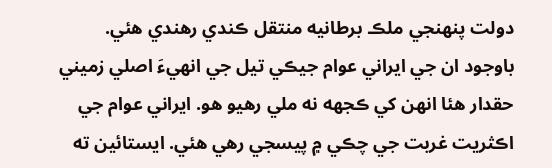دولت پنهنجي ملڪ برطانيه منتقل ڪندي رهندي هئي.
باوجود ان جي ايراني عوام جيڪي تيل جي انهيءَ اصلي زميني حقدار هئا انهن کي ڪجهه نه ملي رهيو هو. ايراني عوام جي اڪثريت غربت جي چڪي ۾ پيسجي رهي هئي. ايستائين ته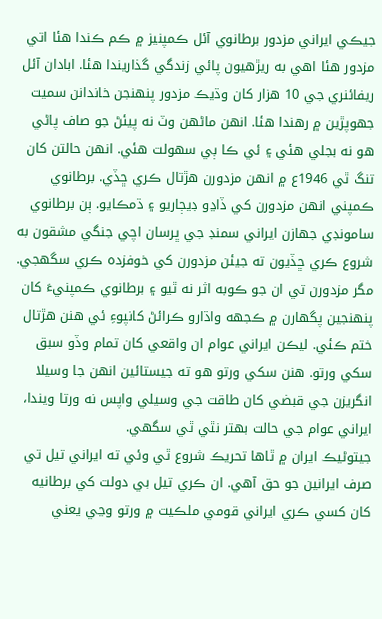جيڪي ايراني مزدور برطانوي آئل ڪمپنيز ۾ ڪم ڪندا هئا اتي مزدور هئا اهي به ريڙھيون پائي زندگي گذاريندا هئا. ابادان آئل ريفائنري جي 10 هزار کان وڌيڪ مزدور پنهنجن خاندانن سميت جهوپڙين ۾ رهندا هئا. انهن ماڻھن وٽ نه پيئڻ جو صاف پاڻي هو نه بجلي هئي ۽ ئي ڪا ٻي سهولت ھئي. انهن حالتن کان تنگ ٿي 1946ع ۾ انهن مزدورن هڙتال ڪري ڇڏي. برطانوي ڪمپني انهن مزدورن کي ڏاڍو ڊيڄاريو ۽ ڌمڪايو. ٻن برطانوي سامونڊي جهازن ايراني سمنڊ جي ڀرسان اچي جنگي مشقون به شروع ڪري ڇڏيون ته جيئن مزدورن کي خوفزده ڪري سگهجي. مگر مزدورن تي ان جو ڪوبه اثر نه ٿيو ۽ برطانوي ڪمپنيءَ کان پنهنجين پگهارن ۾ ڪجهه واڌارو ڪرائڻ کانپوءِ ئي هنن هڙتال ختم ڪئي. ليڪن ايراني عوام ان واقعي کان تمام وڏو سبق سکي ورتو. هنن سکي ورتو هو ته جيستائين انهن جا وسيلا انگريزن جي قبضي کان طاقت جي وسيلي واپس نه ورتا ويندا، ايراني عوام جي حالت بهتر نٿي ٿي سگهي.
جيتوڻيڪ ايران ۾ ٿاها تحريڪ شروع ٿي وئي ته ايراني تيل تي صرف ايرانين جو حق آھي. ان ڪري تيل بي دولت کي برطانيه کان کسي ڪري ايراني قومي ملڪيت ۾ ورتو وڃي يعني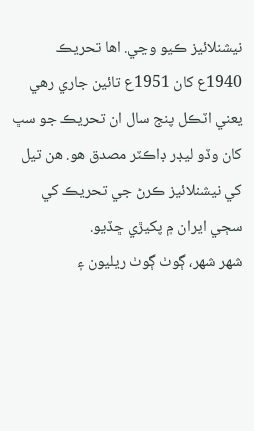نيشنلائيز ڪيو وڃي. اها تحريڪ 1940ع کان 1951ع تائين جاري رهي يعني اٽڪل پنج سال ان تحريڪ جو سڀ کان وڏو ليڊر ڊاڪٽر مصدق هو. هن تيل کي نيشنلائيز ڪرڻ جي تحريڪ کي سڄي ايران ۾ پکيڙي ڇڏيو.
شهر شهر، ڳوٺ ڳوٺ ريليون ۽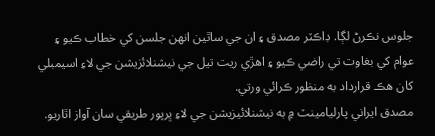جلوس نڪرڻ لڳا. ڊاڪٽر مصدق ۽ ان جي ساٿين انهن جلسن کي خطاب ڪيو ۽ عوام کي بغاوت تي راضي ڪيو ۽ اهڙي ريت تيل جي نيشنلائزيشن جي لاءِ اسيمبلي کان هڪ قرارداد به منظور ڪرائي ورتي.
مصدق ايراني پارليامينٽ ۾ به نيشنلائيزيشن جي لاءِ ڀرپور طريقي سان آواز اٿاريو.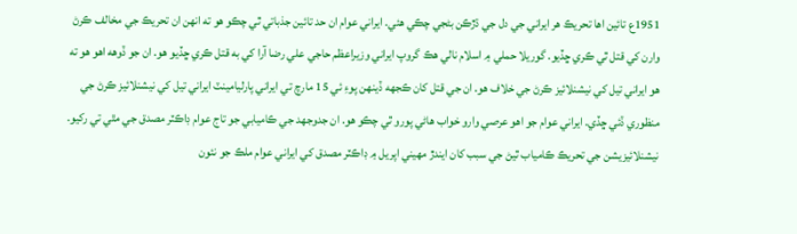1951ع تائين اها تحريڪ هر ايراني جي دل جي ڌڙڪن بڻجي چڪي هئي. ايراني عوام ان حد تائين جذباتي ٿي چڪو هو ته انهن ان تحريڪ جي مخالف ڪرڻ وارن کي قتل ٿي ڪري ڇڏيو. گوريلا حملي ۾ اسلام نالي هڪ گروپ ايراني وزيراعظم حاجي علي رضا آرا کي به قتل ڪري ڇڏيو هو. ان جو ڏوهه اهو هو ته هو ايراني تيل کي نيشنلائيز ڪرڻ جي خلاف هو. ان جي قتل کان ڪجهه ڏينهن پوءِ ئي 15 مارچ تي ايراني پارليامينٽ ايراني تيل کي نيشنلائيز ڪرڻ جي منظوري ڏئي ڇڏي. ايراني عوام جو اهو عرصي وارو خواب هاڻي پورو ٿي چڪو هو. ان جدوجهد جي ڪاميابي جو تاج عوام ڊاڪٽر مصدق جي مٿي تي رکيو. نيشنلائيزيشن جي تحريڪ ڪامياب ٿيڻ جي سبب کان ايندڙ مهيني اپريل ۾ ڊاڪٽر مصدق کي ايراني عوام ملڪ جو نئون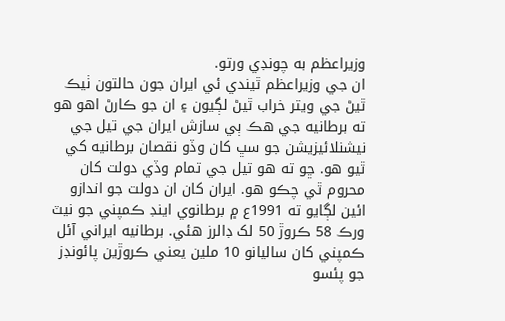وزيراعظم به چونڊي ورتو.
ان جي وزيراعظم ٿيندي ئي ايران جون حالتون ٺيڪ ٿيڻ جي ويتر خراب ٿيڻ لڳيون ۽ ان جو ڪارڻ اهو هو ته برطانيه جي هڪ ٻي سازش ايران جي تيل جي نيشنلائيزيشن جو سڀ کان وڏو نقصان برطانيه کي ٿيو هو. ڇو ته هو تيل جي تمام وڏي دولت کان محروم ٿي چڪو هو. ايران کان ان دولت جو اندازو ائين لڳايو ته 1991ع ۾ برطانوي اينڊ ڪمپني جو نيٽ ورڪ 58 ڪروڙ 50 لک ڊالرز هئي. برطانيه ايراني آئل ڪمپني کان ساليانو 10 ملين يعني ڪروڙين پائونڊز جو پئسو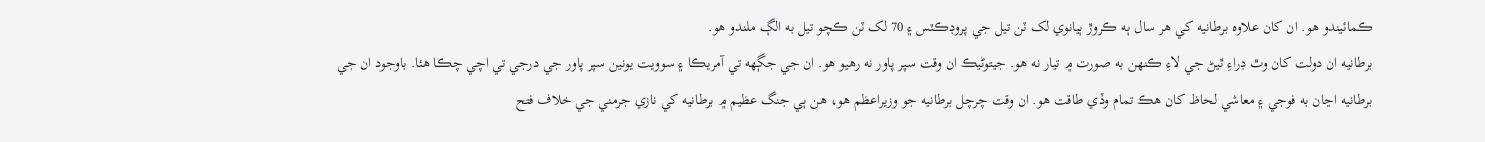ڪمائيندو هو. ان کان علاوه برطانيه کي هر سال ٻه ڪروڙ ٻيانوي لک ٽن تيل جي پروڊڪٽس ۽ 70 لک ٽن ڪچو تيل به الڳ ملندو هو.
برطانيه ان دولت کان وٿ ڊراءِ ٿيڻ جي لاءِ ڪنهن به صورت ۾ تيار نه هو. جيتوڻيڪ ان وقت سپر پاور نه رهيو هو. ان جي جڳهه تي آمريڪا ۽ سوويت يونين سپر پاور جي درجي تي اچي چڪا هئا. باوجود ان جي برطانيه اڃان به فوجي ۽ معاشي لحاظ کان هڪ تمام وڏي طاقت هو. ان وقت چرچل برطانيه جو وزيراعظم هو، هن ٻي جنگ عظيم ۾ برطانيه کي نازي جرمني جي خلاف فتح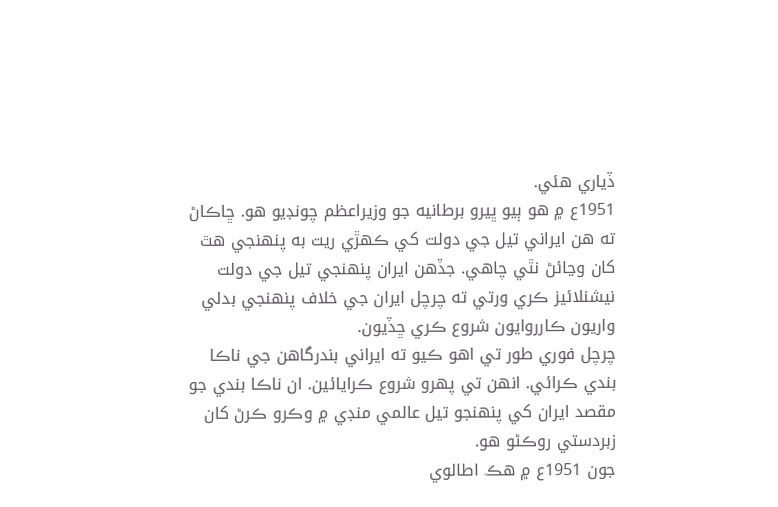ڏياري هئي.
1951ع ۾ ھو ٻيو ڀيرو برطانيه جو وزيراعظم چونڊيو هو. ڇاڪاڻ ته هن ايراني تيل جي دولت کي ڪهڙي ريت به پنهنجي هٿ کان وڃائڻ نٿي چاهي. جڏھن ايران پنهنجي تيل جي دولت نيشنلائيز ڪري ورتي ته چرچل ايران جي خلاف پنهنجي بدلي واريون ڪارروايون شروع ڪري ڇڏيون.
چرچل فوري طور تي اهو ڪيو ته ايراني بندرگاهن جي ناڪا بندي ڪرائي. انهن تي پهرو شروع ڪرايائين. ان ناڪا بندي جو مقصد ايران کي پنهنجو تيل عالمي منڊي ۾ وڪرو ڪرڻ کان زبردستي روڪڻو هو.
جون 1951ع ۾ ھڪ اطالوي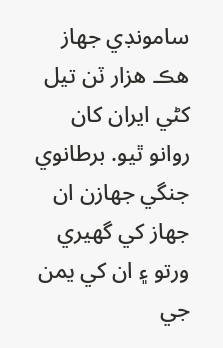سامونڊي جهاز هڪ هزار ٽن تيل کڻي ايران کان روانو ٿيو. برطانوي جنگي جهازن ان جهاز کي گهيري ورتو ۽ ان کي يمن جي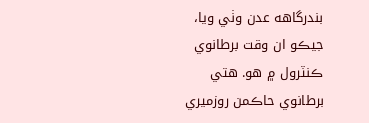بندرگاهه عدن وٺي ويا، جيڪو ان وقت برطانوي ڪنٽرول ۾ هو. هتي برطانوي حاڪمن روزميري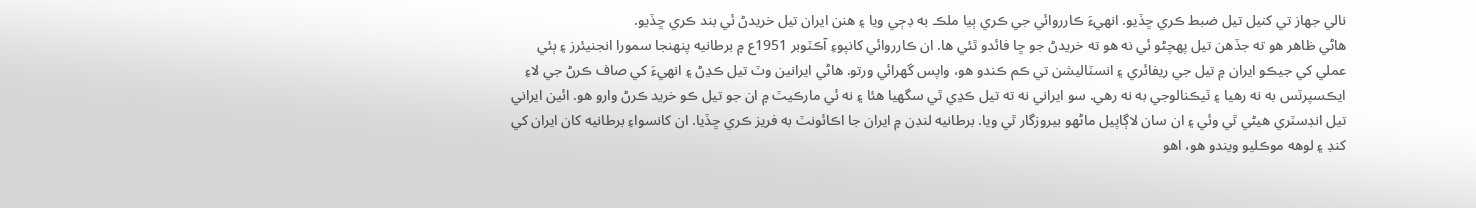نالي جهاز تي کنيل تيل ضبط ڪري ڇڏيو. انهيءَ ڪارروائي جي ڪري ٻيا ملڪ به ڊڄي ويا ۽ ھنن ايران تيل خريدڻ ئي بند ڪري ڇڏيو.
هاڻي ظاهر هو ته جڏھن تيل پهچڻو ئي نه هو ته خريدڻ جو ڇا فائدو ٿئي ها. ان ڪارروائي کانپوءِ آڪٽوبر 1951ع ۾ برطانيه پنهنجا سمورا انجنيئرز ۽ ٻئي عملي کي جيڪو ايران ۾ تيل جي ريفائري ۽ انسٽاليشن تي ڪم ڪندو هو، واپس گهرائي ورتو. هاڻي ايرانين وٽ تيل ڪڍڻ ۽ انهيءَ کي صاف ڪرڻ جي لاءِ ايڪسپرٽس به نه رهيا ۽ ٽيڪنالوجي به نه رهي. سو ايراني نه ته تيل ڪڍي ٿي سگهيا هئا ۽ نه ئي مارڪيٽ ۾ ان جو تيل ڪو خريد ڪرڻ وارو هو. ائين ايراني تيل انڊسٽري هيڻي ٿي وئي ۽ ان سان لاڳاپيل ماڻھو بيروزگار ٿي ويا. برطانيه لنڊن ۾ ايران جا اڪائونٽ به فريز ڪري ڇڏيا. ان کانسواءِ برطانيه کان ايران کي کنڊ ۽ لوهه موڪليو ويندو هو، اهو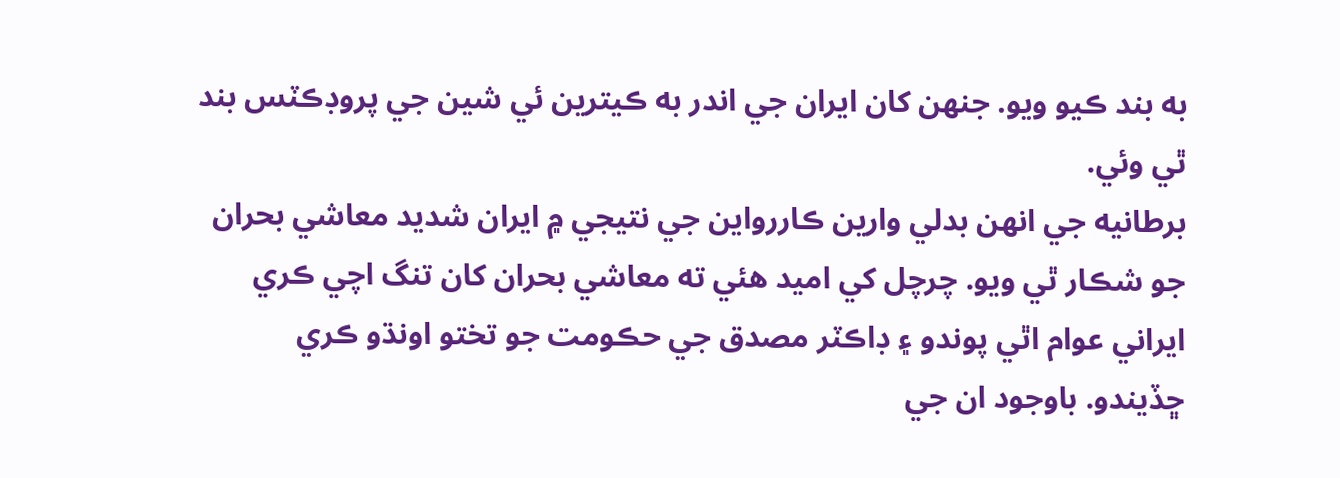به بند ڪيو ويو. جنهن کان ايران جي اندر به ڪيترين ئي شين جي پروڊڪٽس بند ٿي وئي.
برطانيه جي انهن بدلي وارين ڪاررواين جي نتيجي ۾ ايران شديد معاشي بحران جو شڪار ٿي ويو. چرچل کي اميد هئي ته معاشي بحران کان تنگ اچي ڪري ايراني عوام اٿي پوندو ۽ ڊاڪٽر مصدق جي حڪومت جو تختو اونڌو ڪري ڇڏيندو. باوجود ان جي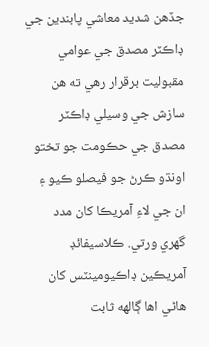جڏھن شديد معاشي پابندين جي ڊاڪٽر مصدق جي عوامي مقبوليت برقرار رهي ته هن سازش جي وسيلي ڊاڪٽر مصدق جي حڪومت جو تختو اونڌو ڪرڻ جو فيصلو ڪيو ۽ ان جي لاءِ آمريڪا کان مدد گهري ورتي. ڪلاسيفائڊ آمريڪين ڊاڪيومينٽس کان هاڻي اها ڳالهه ثابت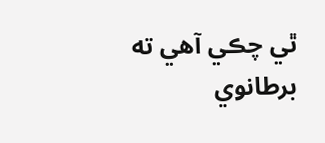ٿي چڪي آھي ته برطانوي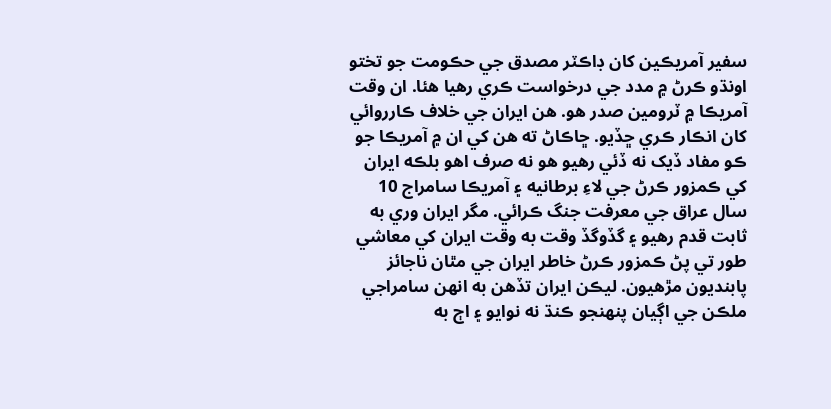سفير آمريڪين کان ڊاڪٽر مصدق جي حڪومت جو تختو اونڌو ڪرڻ ۾ مدد جي درخواست ڪري رهيا هئا. ان وقت آمريڪا ۾ ٽرومين صدر هو. هن ايران جي خلاف ڪارروائي کان انڪار ڪري ڇڏيو. ڇاڪاڻ ته هن کي ان ۾ آمريڪا جو ڪو مفاد ڏيک نه ڏئي رهيو هو نه صرف اهو بلڪه ايران کي ڪمزور ڪرڻ جي لاءِ برطانيه ۽ آمريڪا سامراج 10 سال عراق جي معرفت جنگ ڪرائي. مگر ايران وري به ثابت قدم رهيو ۽ گڏوگڏ وقت به وقت ايران کي معاشي طور تي پڻ ڪمزور ڪرڻ خاطر ايران جي مٿان ناجائز پابنديون مڙھيون. ليڪن ايران تڏھن به انهن سامراجي ملڪن جي اڳيان پنهنجو ڪنڌ نه نوايو ۽ اڄ به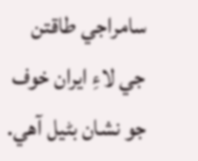سامراجي طاقتن جي لاءِ ايران خوف جو نشان بڻيل آھي.